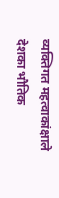व्यक्तिगत महत्वाकांक्षाले देशका भौतिक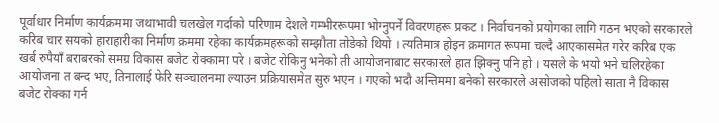पूर्वाधार निर्माण कार्यक्रममा जथाभावी चलखेल गर्दाको परिणाम देशले गम्भीररूपमा भोग्नुपर्ने विवरणहरू प्रकट । निर्वाचनको प्रयोगका लागि गठन भएको सरकारले करिब चार सयको हाराहारीका निर्माण क्रममा रहेका कार्यक्रमहरूको सम्झौता तोडेको थियो । त्यतिमात्र होइन क्रमागत रूपमा चल्दै आएकासमेत गरेर करिब एक खर्ब रुपैयाँ बराबरको समग्र विकास बजेट रोक्कामा परे । बजेट रोकिनु भनेको ती आयोजनाबाट सरकारले हात झिक्नु पनि हो । यसले के भयो भने चलिरहेका आयोजना त बन्द भए, तिनालाई फेरि सञ्चालनमा ल्याउन प्रक्रियासमेत सुरु भएन । गएको भदौ अन्तिममा बनेको सरकारले असोजको पहिलो साता नै विकास बजेट रोक्का गर्न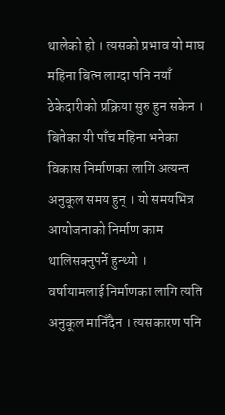थालेको हो । त्यसको प्रभाव यो माघ महिना बित्न लाग्दा पनि नयाँ ठेकेदारीको प्रक्रिया सुरु हुन सकेन । बितेका यी पाँच महिना भनेका विकास निर्माणका लागि अत्यन्त अनुकूल समय हुन् । यो समयभित्र आयोजनाको निर्माण काम थालिसक्नुपर्ने हुन्थ्यो । वर्षायामलाई निर्माणका लागि त्यति अनुकूल मानिँदैन । त्यसकारण पनि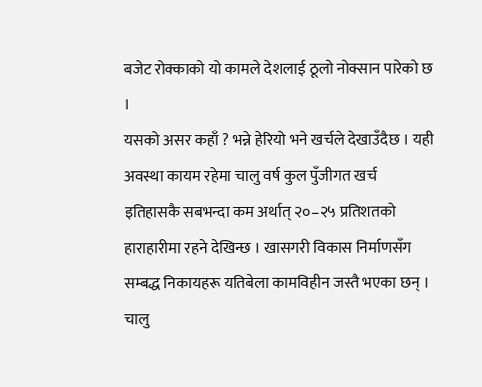बजेट रोक्काको यो कामले देशलाई ठूलो नोक्सान पारेको छ ।
यसको असर कहाँ ? भन्ने हेरियो भने खर्चले देखाउँदैछ । यही अवस्था कायम रहेमा चालु वर्ष कुल पुँजीगत खर्च इतिहासकै सबभन्दा कम अर्थात् २०–२५ प्रतिशतको हाराहारीमा रहने देखिन्छ । खासगरी विकास निर्माणसँग सम्बद्ध निकायहरू यतिबेला कामविहीन जस्तै भएका छन् । चालु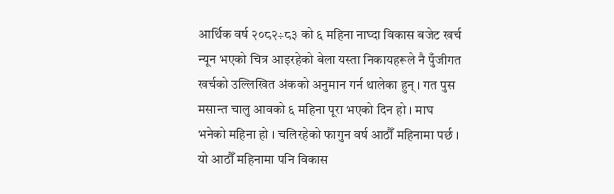आर्थिक वर्ष २०८२÷८३ को ६ महिना नाघ्दा विकास बजेट खर्च न्यून भएको चित्र आइरहेको बेला यस्ता निकायहरूले नै पुँजीगत खर्चको उल्लिखित अंकको अनुमान गर्न थालेका हुन् । गत पुस मसान्त चालु आवको ६ महिना पूरा भएको दिन हो । माघ भनेको महिना हो । चलिरहेको फागुन वर्ष आठौँ महिनामा पर्छ । यो आठौँ महिनामा पनि विकास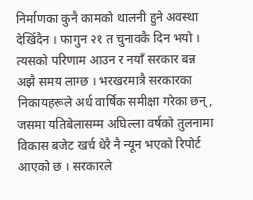निर्माणका कुनै कामको थालनी हुने अवस्था देखिँदैन । फागुन २१ त चुनावकै दिन भयो । त्यसको परिणाम आउन र नयाँ सरकार बन्न अझै समय लाग्छ । भरखरमात्रै सरकारका निकायहरूले अर्ध वार्षिक समीक्षा गरेका छन्, जसमा यतिबेलासम्म अघिल्ला वर्षको तुलनामा विकास बजेट खर्च धेरै नै न्यून भएको रिपोर्ट आएको छ । सरकारले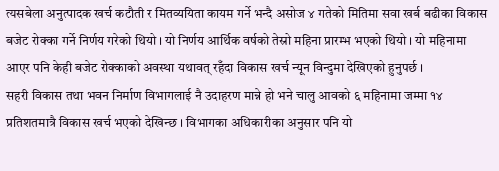त्यसबेला अनुत्पादक खर्च कटौती र मितव्ययिता कायम गर्ने भन्दै असोज ४ गतेको मितिमा सवा खर्ब बढीका विकास बजेट रोक्का गर्ने निर्णय गरेको थियो । यो निर्णय आर्थिक वर्षको तेस्रो महिना प्रारम्भ भएको थियो । यो महिनामा आएर पनि केही बजेट रोक्काको अवस्था यथावत् रहँदा विकास खर्च न्यून विन्दुमा देखिएको हुनुपर्छ ।
सहरी विकास तथा भवन निर्माण विभागलाई नै उदाहरण मान्ने हो भने चालु आवको ६ महिनामा जम्मा १४ प्रतिशतमात्रै विकास खर्च भएको देखिन्छ । विभागका अधिकारीका अनुसार पनि यो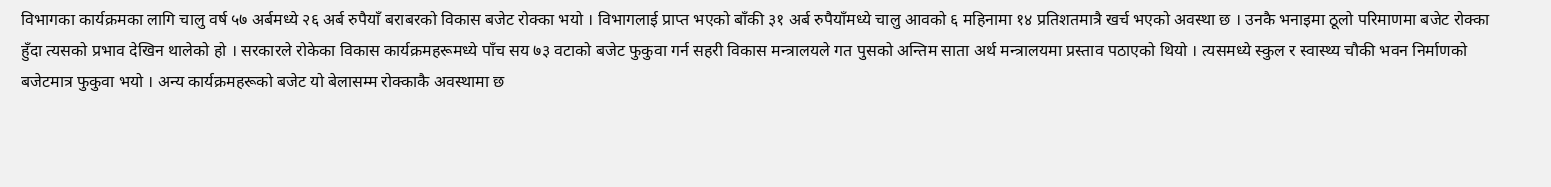विभागका कार्यक्रमका लागि चालु वर्ष ५७ अर्बमध्ये २६ अर्ब रुपैयाँ बराबरको विकास बजेट रोक्का भयो । विभागलाई प्राप्त भएको बाँकी ३१ अर्ब रुपैयाँमध्ये चालु आवको ६ महिनामा १४ प्रतिशतमात्रै खर्च भएको अवस्था छ । उनकै भनाइमा ठूलो परिमाणमा बजेट रोक्का हुँदा त्यसको प्रभाव देखिन थालेको हो । सरकारले रोकेका विकास कार्यक्रमहरूमध्ये पाँच सय ७३ वटाको बजेट फुकुवा गर्न सहरी विकास मन्त्रालयले गत पुसको अन्तिम साता अर्थ मन्त्रालयमा प्रस्ताव पठाएको थियो । त्यसमध्ये स्कुल र स्वास्थ्य चौकी भवन निर्माणको बजेटमात्र फुकुवा भयो । अन्य कार्यक्रमहरूको बजेट यो बेलासम्म रोक्काकै अवस्थामा छ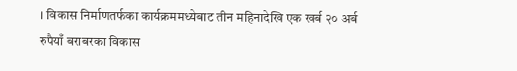। विकास निर्माणतर्फका कार्यक्रममध्येबाट तीन महिनादेखि एक खर्ब २० अर्ब रुपैयाँ बराबरका विकास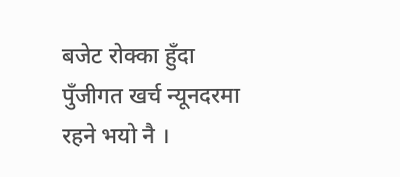बजेट रोक्का हुँदा पुँजीगत खर्च न्यूनदरमा रहने भयो नै ।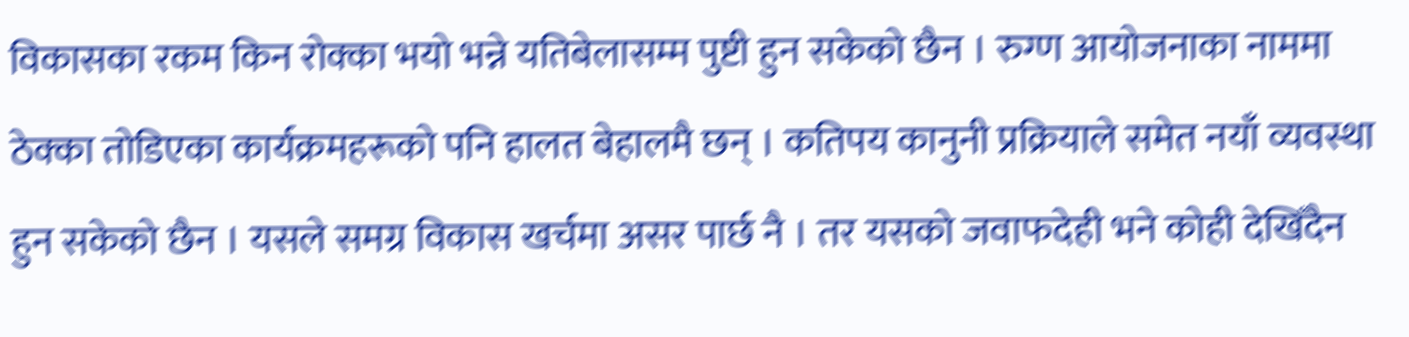विकासका रकम किन रोक्का भयो भन्ने यतिबेलासम्म पुष्टी हुन सकेको छैन । रुग्ण आयोजनाका नाममा ठेक्का तोडिएका कार्यक्रमहरूको पनि हालत बेहालमै छन् । कतिपय कानुनी प्रक्रियाले समेत नयाँ व्यवस्था हुन सकेको छैन । यसले समग्र विकास खर्चमा असर पार्छ नै । तर यसको जवाफदेही भने कोही देखिँदैन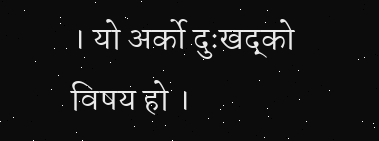। यो अर्को दुःखद्को विषय हो ।